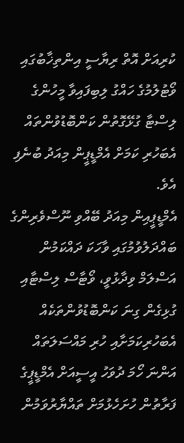ކުރިއަށް އޮތް ރިޔާސީ އިންތިޚާބުގައި ވޯޓުލުމުގެ ހައްގު ލިބިފައިވާ މީހުންގެ ލިސްޓާ ގުޅޭގޮތުން ކަންބޮޑުވުންތައް އެބަހުރި ކަމަށް އެމްޑީޕީން މިއަދު ބުނެފި އެވެ.
އެމްޑީޕީއިން މިއަދު ބޭއްވި ނޫސްވެރިންގެ ބައްދަލުވުމުގައި ވާހަކަ ދައްކަމުން އަސްލަމް ވިދާޅުވީ، ވޯޓާސް ލިސްޓާއި ގުޅިގެން ގިނަ ކަންބޮޑުވުންތަކެއް އެބަހުރިކަމަށާއި ހުރި މައްސަލަތައް އަންނަ ހޯމަ ދުވަހު އީސީއަށް އެމްޑީޕީގެ ފަރާތުން ހުށަހެޅުމަށް ތައްޔާރުވަމުން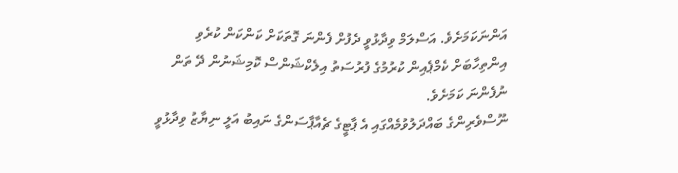އަންނަކަމަށެވެ. އަސްލަމް ވިދާޅުވީ ދެފުށް ފެންނަ ގޮތަކަށް ކަންކަން ކުރެވި އިންތިހާބަށް ކެމްޕެއިން ކުރުމުގެ ފުރުސަތު އިލެކްޝަންސް ކޮމިޝަނުން ދޭ ތަން ނުފެންނަ ކަމަށެވެ.
ނޫސްވެރިންގެ ބައްދަލުވުމެއްގައި އެ ޕާޓީގެ ޗެއާޕާސަންގެ ނައިބު އަލީ ނިޔާޒު ވިދާޅުވީ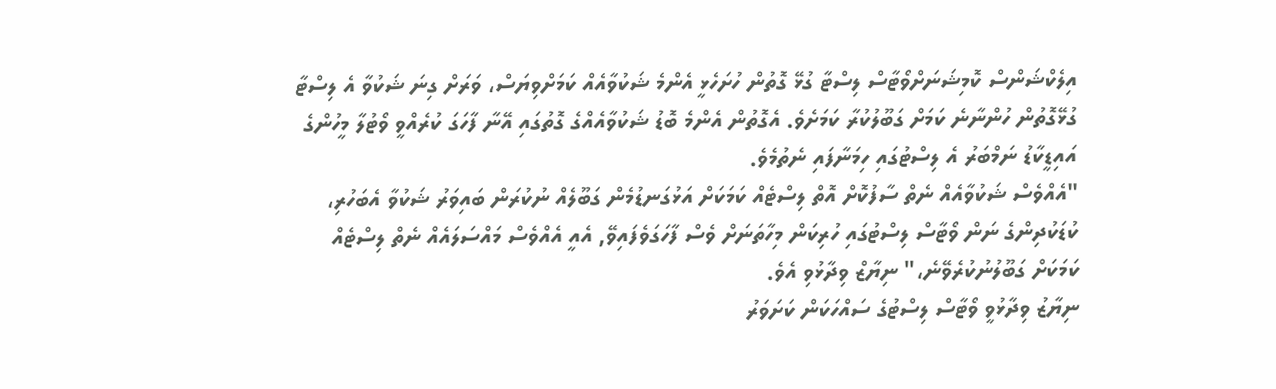އިލެކްޝަންސް ކޮމިޝަނަށްވޯޓާސް ލިސްޓާ ގުޅޭ ގޮތުން ހުށަހެޅީ އެންމެ ޝަކުވާއެއް ކަމަށްވިޔަސް، ވަރަށް ގިނަ ޝަކުވާ އެ ލިސްޓާ ގުޅޭގޮތުން ހުންނާނެ ކަމަށް ގަބޫލުކުރާ ކަމަށެވެ. އެގޮތުން އެންމެ ބޮޑު ޝަކުވާއެއްގެ ގޮތުގައި އޭނާ ފާހަގަ ކުރެއްވީ ވޯޓުލާ މީހުންގެ އައިޑީކާޑު ނަމްބަރު އެ ލިސްޓުގައި ހިމަނާފައި ނެތުމެވެ.
"އެއްވެސް ޝަކުވާއެއް ނެތް ސާފުކޮށް އޮތް ލިސްޓެއް ކަމަކަށް އަޅުގަނޑުމެން ގަބޫލެއް ނުކުރަން ބައިވަރު ޝަކުވާ އެބަހުރި، ކުޑަކުދިންގެ ނަން ވޯޓާސް ލިސްޓުގައި ހުރިކަން މިހާތަނަށް ވެސް ފާހަގަވެފައިވޭ, އެއީ އެއްވެސް މައްސަލައެއް ނެތް ލިސްޓެއް ކަމަކަށް ގަބޫލުނުކުރެވޭނެ،" ނިޔާޒް ވިދާޅުވި އެވެ.
ނިޔާޒު ވިދާޅުވީ ވޯޓާސް ލިސްޓުގެ ސައްހަކަން ކަށަވަރު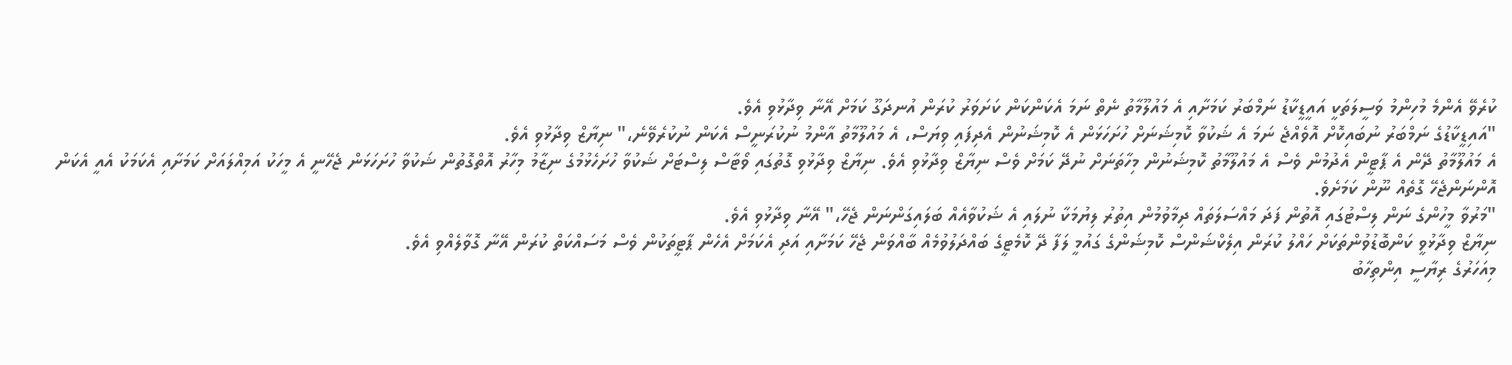ކުރެވޭ އެންމެ މުހިންމު ވަސީލަތަކީ އައީޑީކާޑު ނަމްބަރު ކަމަށާއި އެ މައުލޫމާތު ނެތް ނަމަ އެކަންކަން ކަށަވަރު ކުރަން އުނދަގޫ ކަމަށް އޭނާ ވިދާޅުވި އެވެ.
"އައިޑީކާޑުގެ ނަމްބަރު ނުބައިކޮށް އޮވެއްޖެ ނަމަ އެ ޝަކުވާ ކޮމިޝަނަށް ހުށަހަޅަން އެ ކޮމިޝަނުން އެދިފައި ވިޔަސް، އެ މައުލޫމާތު އާންމު ނުކުރަނީސް އެކަން ނުކުރެވޭނެ،" ނިޔާޒް ވިދާޅުވި އެވެ.
އެ މައުލޫމާތު ދޭން އެ ޕާޓީން އެދުމުން ވެސް އެ މައުލޫމާތު ކޮމިޝަނުން މިހާތަނަށް ނުދޭ ކަމަށް ވެސް ނިޔާޒް ވިދާޅުވި އެވެ. ނިޔާޒް ވިދާޅުވި ގޮތުގައި ވޯޓާސް ލިސްޓަށް ޝަކުވާ ހުށަހެޅުމުގެ ނިޒާމު މިހާރު އޮތްގޮތުން ޝަކުވާ ހުށަހަޅަން ޖެހޭނީ އެ މީހަކު އަމިއްލައަށް ކަމަށާއި އެކަމަކު އެއީ އެކަން އޮންނަންޖެހޭ ގޮތެއް ނޫން ކަމަށެވެ.
"މަރުވާ މީހުންގެ ނަން ލިސްޓުގައި އޮތުން ފަދަ މައްސަލަތައް ދިމާވުމުން އިތުރު ލިޔުމަކާ ނުލައި އެ ޝަކުވާއެއް ބަލައިގަންނަން ޖެހޭ،" އޭނާ ވިދާޅުވި އެވެ.
ނިޔާޒް ވިދާޅުވީ ކަންބޮޑުވުންތަކަށް ހައްލު ކުރަން އިލެކްޝަންސް ކޮމިޝަންގެ ގައުމީ ލަފާ ދޭ ކޮމެޓީގެ ބައްދަލުވުމެއް ބާއްވަން ޖެހޭ ކަމަށާއި އަދި އެކަމަށް އެހެން ޕާޓީތަކުން ވެސް މަސައްކަތް ކުރަން އޭނާ ގޮވާލެއްވި އެވެ.
މިއަހަރުގެ ރިޔާސީ އިންތިހާބު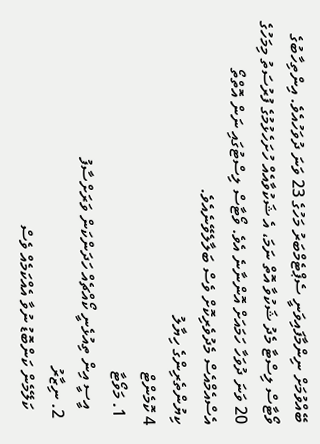ބޭއްވުމަށް ނިންމާފައިވަނީ ސެޕްޓެމްބަރު މަހުގެ 23 ވަނަ ދުވަހުއެވެ. އިންތިހާބުގެ ވޯޓާސް ލިސްޓާ މެދު ޝަކުވާ އޮތް ނަމަ، އެ ޝަކުވާއެއް ހުށަހެޅުމުގެ ފުރުސަތު މިމަހުގެ 20 ވަނަ ދުވަހާ ހަމައަށް އޮންނާނެ އެވެ. ވޯޓާސް ލިސްޓުގައި ނަން އޮތްތޯ އެސްއެމްއެސް މެދުވެރިކޮށް ވެސް ބަލާލެވޭނެއެވެ.
ކިޔުންތެރިންގެ ހިޔާލު
4 ކޮމެންޓް
  1. މަވޯޓާ
    އީސީ އިން ތިއުޅެނީ ކޯއްޗެއް ހަދަންކަން ވަރަށްސާފު
  2. ނިޒާރު
    ކަލޭމެން ކަންބޮޑު ނުވާ އެއްކަމެއް ވެސް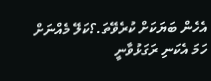އެހެން ބަޔަކަށް ކުރެވޭތަ.؟ކަލޭ މެއްނަށް ހަމަ އެކަނި ރަގަޅުވާނީ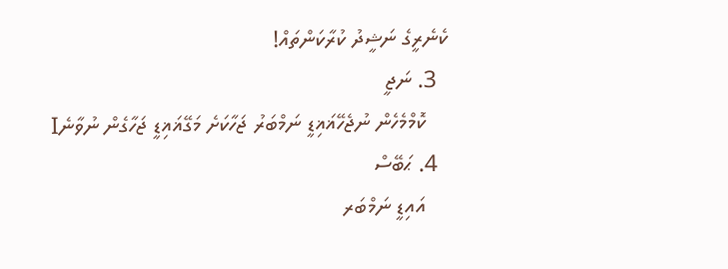ކެނެރީގެ ނަޝީދު ކުރާކަންތައް!
  3. ނަޖީ
    ކޮމްމެހެން ނުޖެހޭޣަޣިޑީ ނަމްބަރު ޖަހާކަށެ މަގޭޣަޣިޑީ ޖަހާގެން ނުވާނެI
  4. ޙަބޭސް
    އައިޑީ ނަމްބަރ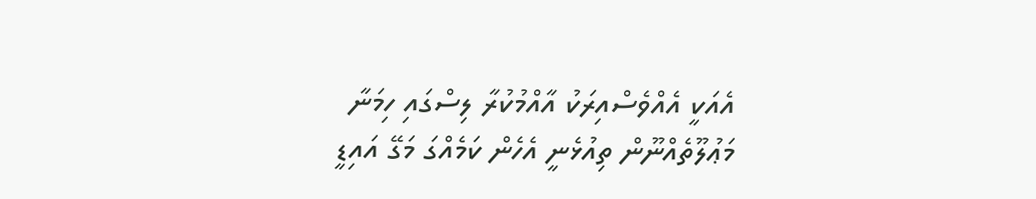އެއަކީ އެއްވެސްއިރަކު އާއްމުކުރާ ލިސްގައި ހިމަނާ މަޢުލޫތެއްނޫން ތިއުޅެނީ އެހެން ކަމެއްގަ މަގޭ އައިޑީ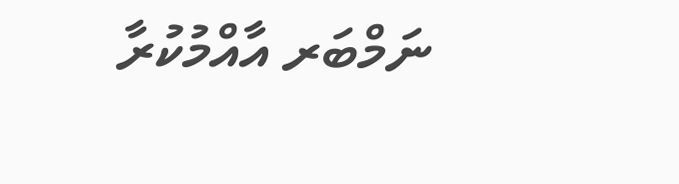ނަމްބަރ އާއްމުކުރާ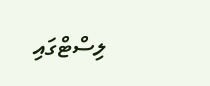ލިސްޓްގައި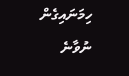ހިމަނައިގެން ނުވާނެ